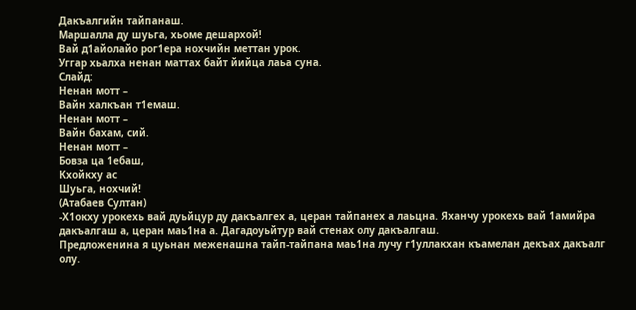Дакъалгийн тайпанаш.
Маршалла ду шуьга, хьоме дешархой!
Вай д1айолайо рог1ера нохчийн меттан урок.
Уггар хьалха ненан маттах байт йийца лаьа суна.
Cлайд:
Ненан мотт –
Вайн халкъан т1емаш.
Ненан мотт –
Вайн бахам, сий.
Ненан мотт –
Бовза ца 1ебаш,
Кхойкху ас
Шуьга, нохчий!
(Атабаев Султан)
-Х1окху урокехь вай дуьйцур ду дакъалгех а, церан тайпанех а лаьцна. Яханчу урокехь вай 1амийра дакъалгаш а, церан маь1на а. Дагадоуьйтур вай стенах олу дакъалгаш.
Предложенина я цуьнан меженашна тайп-тайпана маь1на лучу г1уллакхан къамелан декъах дакъалг олу.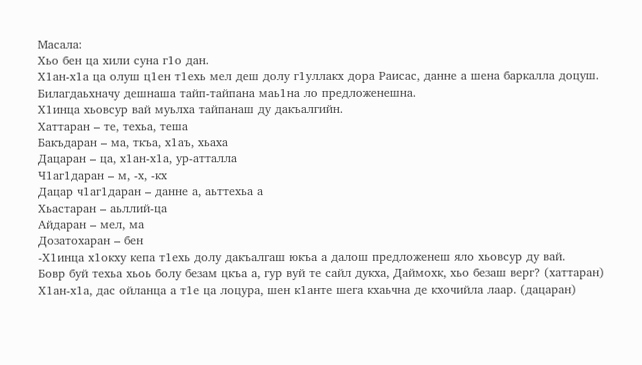Масала:
Хьо бен ца хили суна г1о дан.
Х1ан-х1а ца олуш ц1ен т1ехь мел деш долу г1уллакх дора Раисас, данне а шена баркалла доцуш.
Билагдаьхначу дешнаша тайп-тайпана маь1на ло предложенешна.
Х1инца хьовсур вай муьлха тайпанаш ду дакъалгийн.
Хаттаран – те, техьа, теша
Бакъдаран – ма, ткъа, х1аъ, хьаха
Дацаран – ца, х1ан-х1а, ур-атталла
Ч1аг1даран – м, -х, -кх
Дацар ч1аг1даран – данне а, аьттехьа а
Хьастаран – аьллий-ца
Айдаран – мел, ма
Дозатохаран – бен
-Х1инца х1окху кепа т1ехь долу дакъалгаш юкъа а далош предложенеш яло хьовсур ду вай.
Бовр буй техьа хьоь болу безам цкъа а, гур вуй те сайл дукха, Даймохк, хьо безаш верг? (хаттаран)
Х1ан-х1а, дас ойланца а т1е ца лоцура, шен к1анте шега кхаьчна де кхочийла лаар. (дацаран)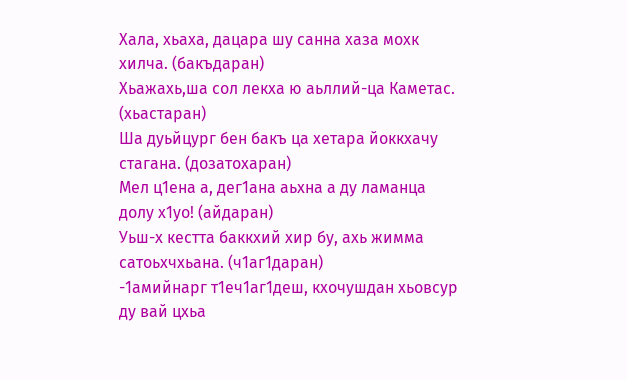Хала, хьаха, дацара шу санна хаза мохк хилча. (бакъдаран)
Хьажахь,ша сол лекха ю аьллий-ца Каметас. (хьастаран)
Ша дуьйцург бен бакъ ца хетара йоккхачу стагана. (дозатохаран)
Мел ц1ена а, дег1ана аьхна а ду ламанца долу х1уо! (айдаран)
Уьш-х кестта баккхий хир бу, ахь жимма сатоьхчхьана. (ч1аг1даран)
-1амийнарг т1еч1аг1деш, кхочушдан хьовсур ду вай цхьа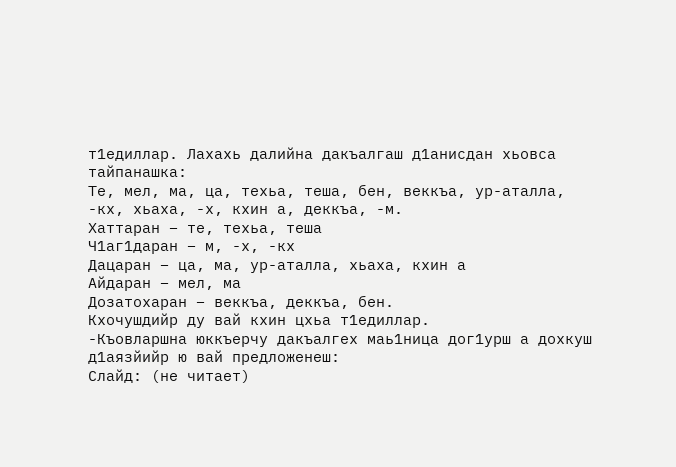т1едиллар. Лахахь далийна дакъалгаш д1анисдан хьовса тайпанашка:
Те, мел, ма, ца, техьа, теша, бен, веккъа, ур-аталла, -кх, хьаха, -х, кхин а, деккъа, -м.
Хаттаран – те, техьа, теша
Ч1аг1даран – м, -х, -кх
Дацаран – ца, ма, ур-аталла, хьаха, кхин а
Айдаран – мел, ма
Дозатохаран – веккъа, деккъа, бен.
Кхочушдийр ду вай кхин цхьа т1едиллар.
-Къовларшна юккъерчу дакъалгех маь1ница дог1урш а дохкуш д1аязйийр ю вай предложенеш:
Слайд: (не читает)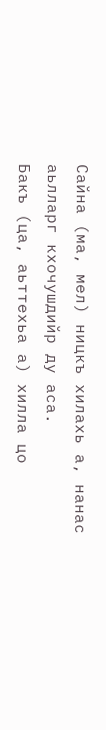Сайна (ма, мел) ницкъ хилахь а, нанас аьлларг кхочушдийр ду аса.
Бакъ (ца, аьттехьа а) хилла цо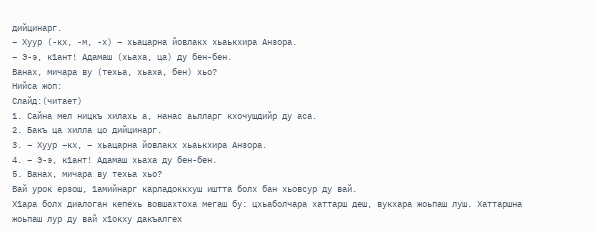дийцинарг.
– Хуур (-кх, -м, -х) – хьацарна йовлакх хьаькхира Анзора.
– Э-э, к1ант! Адамаш (хьаха, ца) ду бен-бен.
Ванах, мичара ву (техьа, хьаха, бен) хьо?
Нийса жоп:
Слайд:(читает)
1. Сайна мел ницкъ хилахь а, нанас аьлларг кхочушдийр ду аса.
2. Бакъ ца хилла цо дийцинарг.
3. – Хуур –кх, – хьацарна йовлакх хьаькхира Анзора.
4. – Э-э, к1ант! Адамаш хьаха ду бен-бен.
5. Ванах, мичара ву техьа хьо?
Вай урок ерзош, 1амийнарг карладоккхуш иштта болх бан хьовсур ду вай.
Х1ара болх диалоган кепехь вовшахтоха мегаш бу: цхьаболчара хаттарш деш, вукхара жоьпаш луш. Хаттаршна жоьпаш лур ду вай х1окху дакъалгех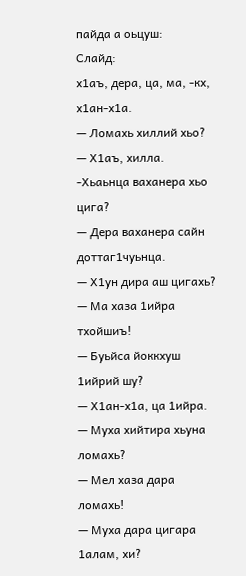пайда а оьцуш:
Слайд:
х1аъ, дера, ца, ма, -кх, х1ан-х1а.
— Ломахь хиллий хьо?
— Х1аъ, хилла.
-Хьаьнца ваханера хьо цига?
— Дера ваханера сайн доттаг1чуьнца.
— Х1ун дира аш цигахь?
— Ма хаза 1ийра тхойшиъ!
— Буьйса йоккхуш 1ийрий шу?
— Х1ан-х1а, ца 1ийра.
— Муха хийтира хьуна ломахь?
— Мел хаза дара ломахь!
— Муха дара цигара 1алам, хи?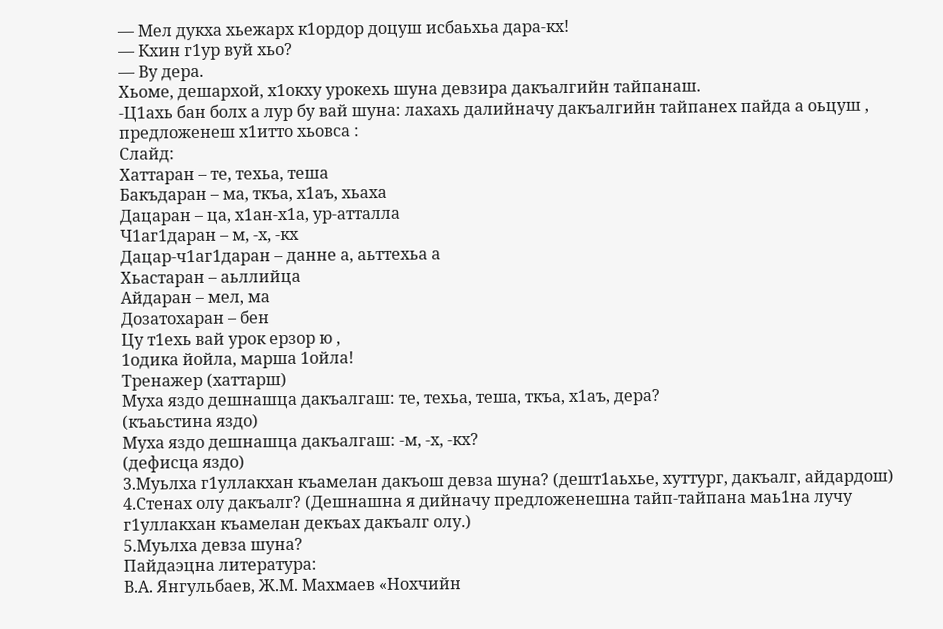— Мел дукха хьежарх к1ордор доцуш исбаьхьа дара-кх!
— Кхин г1ур вуй хьо?
— Ву дера.
Хьоме, дешархой, х1окху урокехь шуна девзира дакъалгийн тайпанаш.
-Ц1ахь бан болх а лур бу вай шуна: лахахь далийначу дакъалгийн тайпанех пайда а оьцуш , предложенеш х1итто хьовса :
Слайд:
Хаттаран – те, техьа, теша
Бакъдаран – ма, ткъа, х1аъ, хьаха
Дацаран – ца, х1ан-х1а, ур-атталла
Ч1аг1даран – м, -х, -кх
Дацар-ч1аг1даран – данне а, аьттехьа а
Хьастаран – аьллийца
Айдаран – мел, ма
Дозатохаран – бен
Цу т1ехь вай урок ерзор ю ,
1одика йойла, марша 1ойла!
Тренажер (хаттарш)
Муха яздо дешнашца дакъалгаш: те, техьа, теша, ткъа, х1аъ, дера?
(къаьстина яздо)
Муха яздо дешнашца дакъалгаш: -м, -х, -кх?
(дефисца яздо)
3.Муьлха г1уллакхан къамелан дакъош девза шуна? (дешт1аьхье, хуттург, дакъалг, айдардош)
4.Стенах олу дакъалг? (Дешнашна я дийначу предложенешна тайп-тайпана маь1на лучу г1уллакхан къамелан декъах дакъалг олу.)
5.Муьлха девза шуна?
Пайдаэцна литература:
В.А. Янгульбаев, Ж.М. Махмаев «Нохчийн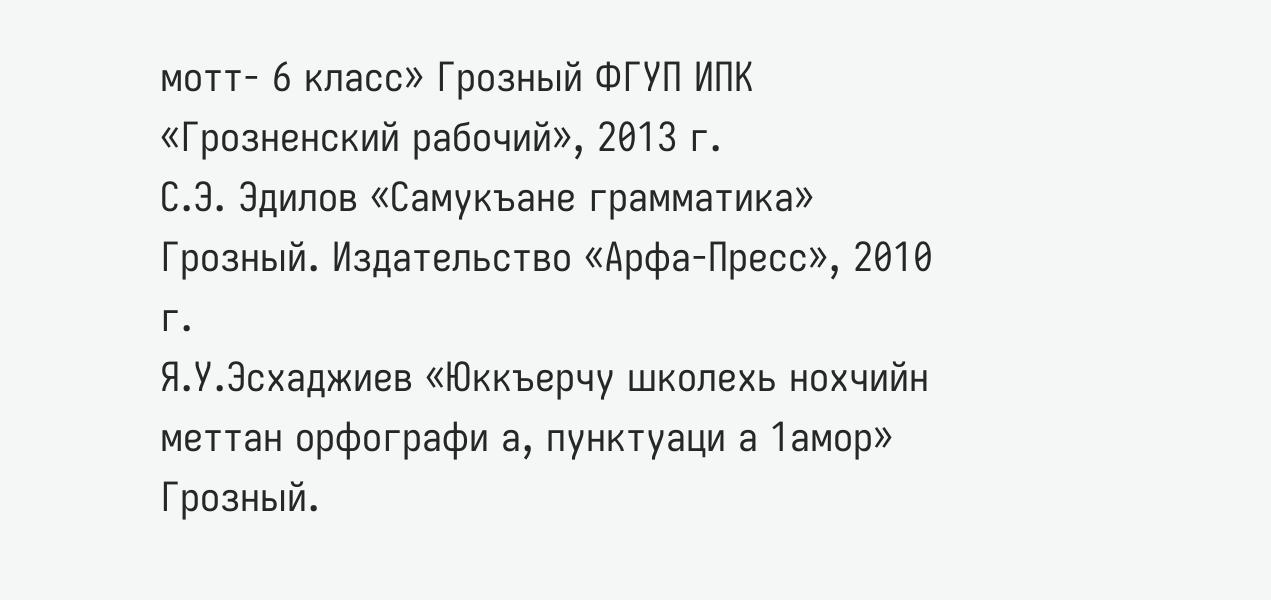мотт- 6 класс» Грозный ФГУП ИПК «Грозненский рабочий», 2013 г.
С.Э. Эдилов «Самукъане грамматика» Грозный. Издательство «Арфа-Пресс», 2010 г.
Я.У.Эсхаджиев «Юккъерчу школехь нохчийн меттан орфографи а, пунктуаци а 1амор» Грозный.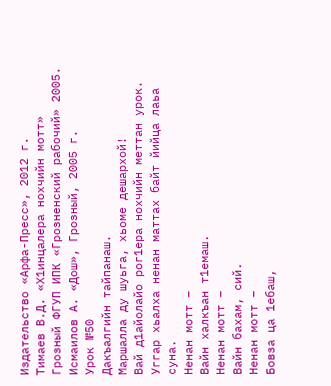Издательство «Арфа-Пресс», 2012 г.
Тимаев В.Д. «Х1инцалера нохчийн мотт» Грозный ФГУП ИПК «Грозненский рабочий» 2005.
Исмаилов А. «Дош», Грозный, 2005 г.
Урок №50
Дакъалгийн тайпанаш.
Маршалла ду шуьга, хьоме дешархой!
Вай д1айолайо рог1ера нохчийн меттан урок.
Уггар хьалха ненан маттах байт йийца лаьа суна.
Ненан мотт –
Вайн халкъан т1емаш.
Ненан мотт –
Вайн бахам, сий.
Ненан мотт –
Бовза ца 1ебаш,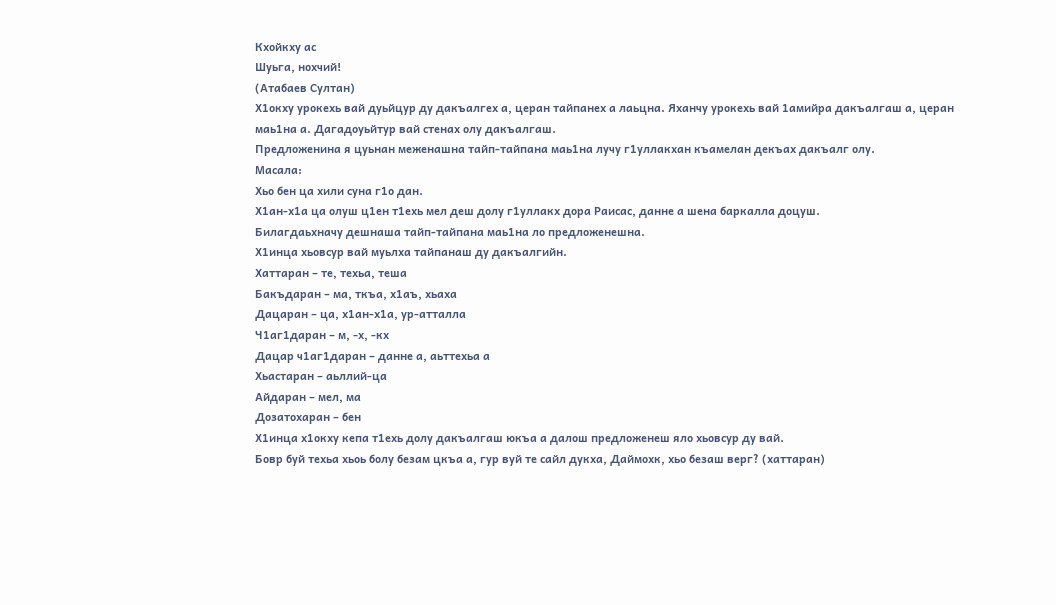Кхойкху ас
Шуьга, нохчий!
(Атабаев Султан)
Х1окху урокехь вай дуьйцур ду дакъалгех а, церан тайпанех а лаьцна. Яханчу урокехь вай 1амийра дакъалгаш а, церан маь1на а. Дагадоуьйтур вай стенах олу дакъалгаш.
Предложенина я цуьнан меженашна тайп-тайпана маь1на лучу г1уллакхан къамелан декъах дакъалг олу.
Масала:
Хьо бен ца хили суна г1о дан.
Х1ан-х1а ца олуш ц1ен т1ехь мел деш долу г1уллакх дора Раисас, данне а шена баркалла доцуш.
Билагдаьхначу дешнаша тайп-тайпана маь1на ло предложенешна.
Х1инца хьовсур вай муьлха тайпанаш ду дакъалгийн.
Хаттаран – те, техьа, теша
Бакъдаран – ма, ткъа, х1аъ, хьаха
Дацаран – ца, х1ан-х1а, ур-атталла
Ч1аг1даран – м, -х, -кх
Дацар ч1аг1даран – данне а, аьттехьа а
Хьастаран – аьллий-ца
Айдаран – мел, ма
Дозатохаран – бен
Х1инца х1окху кепа т1ехь долу дакъалгаш юкъа а далош предложенеш яло хьовсур ду вай.
Бовр буй техьа хьоь болу безам цкъа а, гур вуй те сайл дукха, Даймохк, хьо безаш верг? (хаттаран)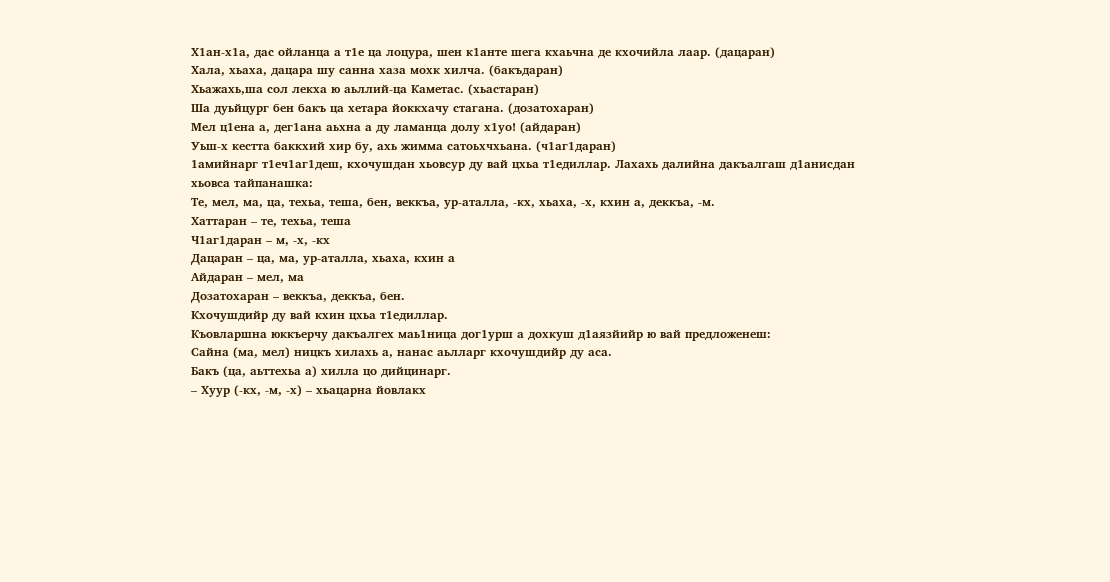Х1ан-х1а, дас ойланца а т1е ца лоцура, шен к1анте шега кхаьчна де кхочийла лаар. (дацаран)
Хала, хьаха, дацара шу санна хаза мохк хилча. (бакъдаран)
Хьажахь,ша сол лекха ю аьллий-ца Каметас. (хьастаран)
Ша дуьйцург бен бакъ ца хетара йоккхачу стагана. (дозатохаран)
Мел ц1ена а, дег1ана аьхна а ду ламанца долу х1уо! (айдаран)
Уьш-х кестта баккхий хир бу, ахь жимма сатоьхчхьана. (ч1аг1даран)
1амийнарг т1еч1аг1деш, кхочушдан хьовсур ду вай цхьа т1едиллар. Лахахь далийна дакъалгаш д1анисдан хьовса тайпанашка:
Те, мел, ма, ца, техьа, теша, бен, веккъа, ур-аталла, -кх, хьаха, -х, кхин а, деккъа, -м.
Хаттаран – те, техьа, теша
Ч1аг1даран – м, -х, -кх
Дацаран – ца, ма, ур-аталла, хьаха, кхин а
Айдаран – мел, ма
Дозатохаран – веккъа, деккъа, бен.
Кхочушдийр ду вай кхин цхьа т1едиллар.
Къовларшна юккъерчу дакъалгех маь1ница дог1урш а дохкуш д1аязйийр ю вай предложенеш:
Сайна (ма, мел) ницкъ хилахь а, нанас аьлларг кхочушдийр ду аса.
Бакъ (ца, аьттехьа а) хилла цо дийцинарг.
– Хуур (-кх, -м, -х) – хьацарна йовлакх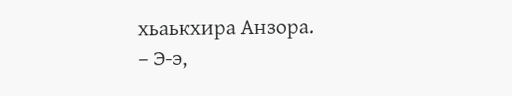хьаькхира Анзора.
– Э-э,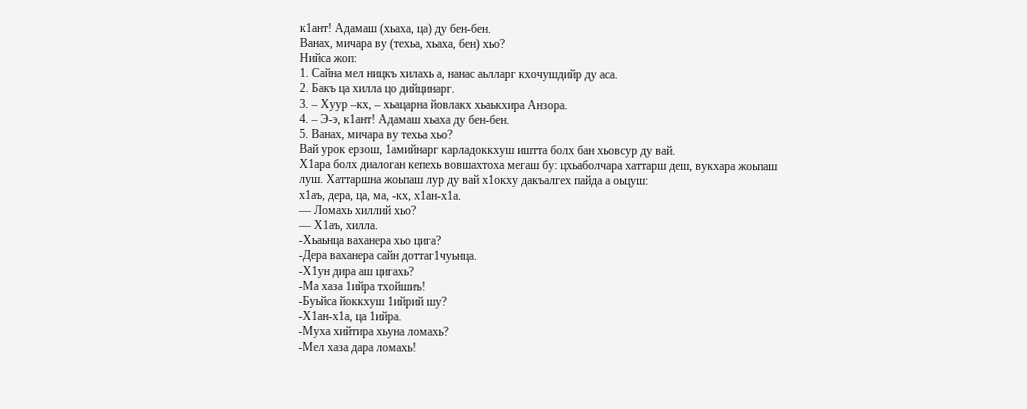к1ант! Адамаш (хьаха, ца) ду бен-бен.
Ванах, мичара ву (техьа, хьаха, бен) хьо?
Нийса жоп:
1. Сайна мел ницкъ хилахь а, нанас аьлларг кхочушдийр ду аса.
2. Бакъ ца хилла цо дийцинарг.
3. – Хуур –кх, – хьацарна йовлакх хьаькхира Анзора.
4. – Э-э, к1ант! Адамаш хьаха ду бен-бен.
5. Ванах, мичара ву техьа хьо?
Вай урок ерзош, 1амийнарг карладоккхуш иштта болх бан хьовсур ду вай.
Х1ара болх диалоган кепехь вовшахтоха мегаш бу: цхьаболчара хаттарш деш, вукхара жоьпаш луш. Хаттаршна жоьпаш лур ду вай х1окху дакъалгех пайда а оьцуш:
х1аъ, дера, ца, ма, -кх, х1ан-х1а.
— Ломахь хиллий хьо?
— Х1аъ, хилла.
-Хьаьнца ваханера хьо цига?
-Дера ваханера сайн доттаг1чуьнца.
-Х1ун дира аш цигахь?
-Ма хаза 1ийра тхойшиъ!
-Буьйса йоккхуш 1ийрий шу?
-Х1ан-х1а, ца 1ийра.
-Муха хийтира хьуна ломахь?
-Мел хаза дара ломахь!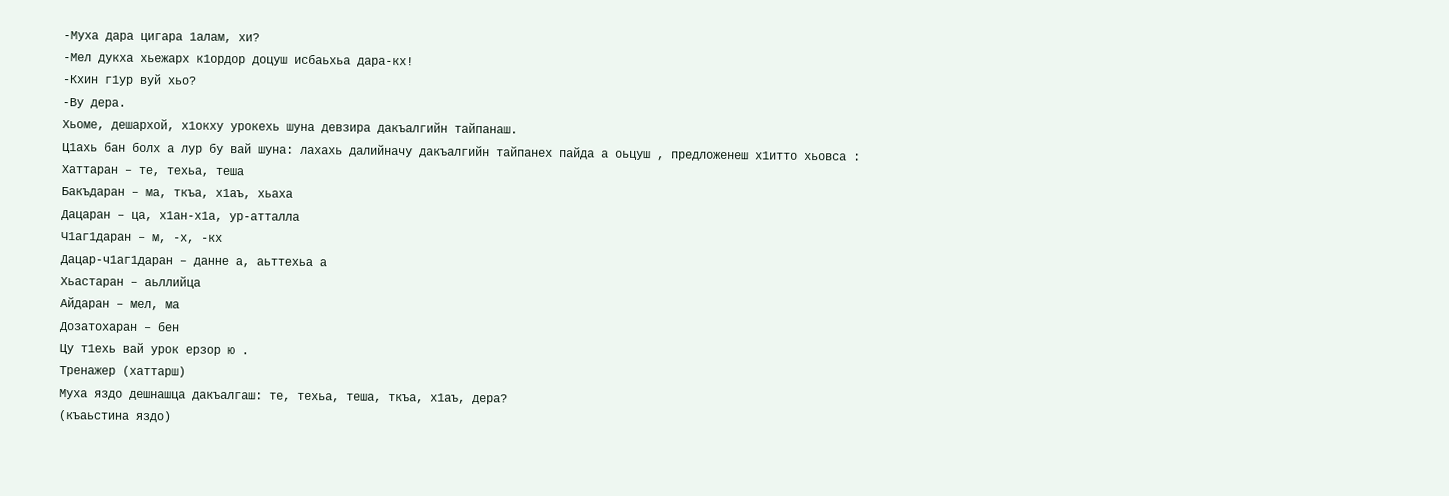-Муха дара цигара 1алам, хи?
-Мел дукха хьежарх к1ордор доцуш исбаьхьа дара-кх!
-Кхин г1ур вуй хьо?
-Ву дера.
Хьоме, дешархой, х1окху урокехь шуна девзира дакъалгийн тайпанаш.
Ц1ахь бан болх а лур бу вай шуна: лахахь далийначу дакъалгийн тайпанех пайда а оьцуш , предложенеш х1итто хьовса :
Хаттаран – те, техьа, теша
Бакъдаран – ма, ткъа, х1аъ, хьаха
Дацаран – ца, х1ан-х1а, ур-атталла
Ч1аг1даран – м, -х, -кх
Дацар-ч1аг1даран – данне а, аьттехьа а
Хьастаран – аьллийца
Айдаран – мел, ма
Дозатохаран – бен
Цу т1ехь вай урок ерзор ю .
Тренажер (хаттарш)
Муха яздо дешнашца дакъалгаш: те, техьа, теша, ткъа, х1аъ, дера?
(къаьстина яздо)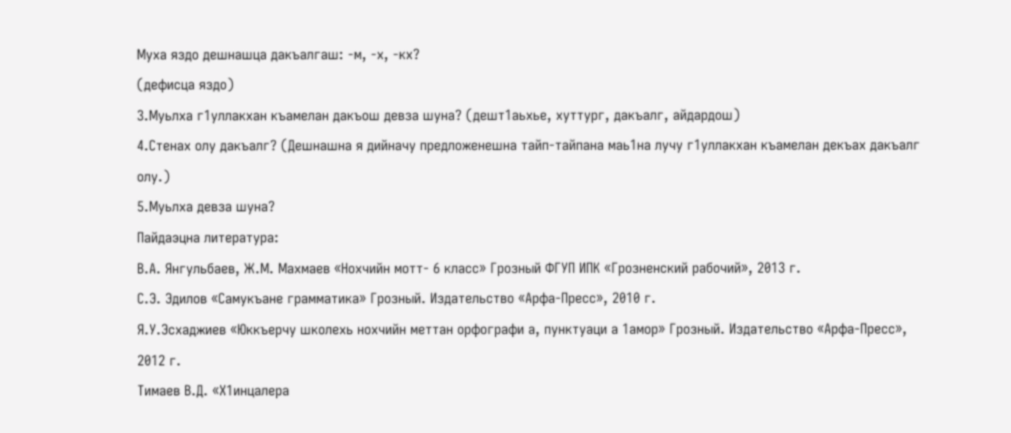Муха яздо дешнашца дакъалгаш: -м, -х, -кх?
(дефисца яздо)
3.Муьлха г1уллакхан къамелан дакъош девза шуна? (дешт1аьхье, хуттург, дакъалг, айдардош)
4.Стенах олу дакъалг? (Дешнашна я дийначу предложенешна тайп-тайпана маь1на лучу г1уллакхан къамелан декъах дакъалг олу.)
5.Муьлха девза шуна?
Пайдаэцна литература:
В.А. Янгульбаев, Ж.М. Махмаев «Нохчийн мотт- 6 класс» Грозный ФГУП ИПК «Грозненский рабочий», 2013 г.
С.Э. Эдилов «Самукъане грамматика» Грозный. Издательство «Арфа-Пресс», 2010 г.
Я.У.Эсхаджиев «Юккъерчу школехь нохчийн меттан орфографи а, пунктуаци а 1амор» Грозный. Издательство «Арфа-Пресс», 2012 г.
Тимаев В.Д. «Х1инцалера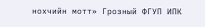нохчийн мотт» Грозный ФГУП ИПК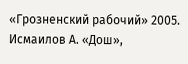«Грозненский рабочий» 2005.
Исмаилов А. «Дош»,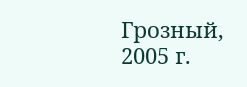Грозный, 2005 г.